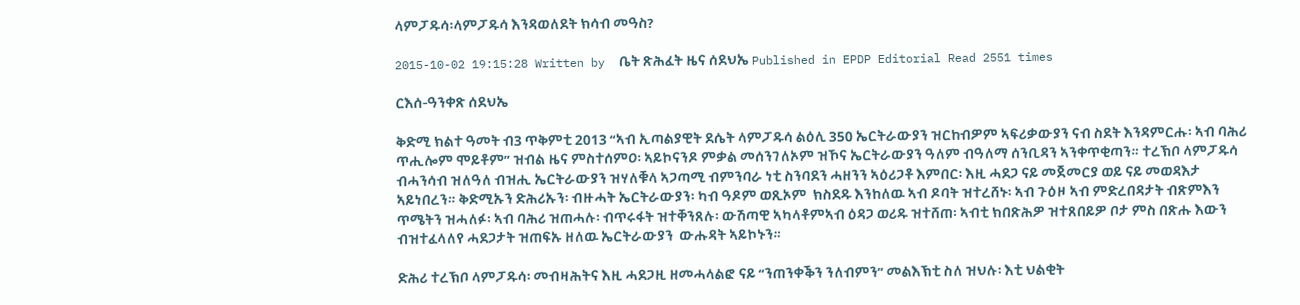ላምፓዱሳ፡ላምፓዱሳ እንዳወለደት ክሳብ መዓስ?

2015-10-02 19:15:28 Written by  ቤት ጽሕፈት ዜና ሰደህኤ Published in EPDP Editorial Read 2551 times

ርእሰ-ዓንቀጽ ሰደህኤ

ቅድሚ ክልተ ዓመት ብ3 ጥቅምቲ 2013 “ኣብ ኢጣልያዊት ደሴት ላምፓዱሳ ልዕሊ 350 ኤርትራውያን ዝርከብዎም ኣፍሪቃውያን ናብ ስደት እንዳምርሑ፡ ኣብ ባሕሪ ጥሒሎም ሞይቶም” ዝብል ዜና ምስተሰምዐ፡ ኣይኮናንዶ ምቃል መሰንገለኦም ዝኾና ኤርትራውያን ዓለም ብዓለማ ሰንቢዳን ኣንቀጥቂጣን። ተረኽቦ ላምፓዱሳ ብሓንሳብ ዝለዓለ ብዝሒ ኤርትራውያን ዝሃለቑላ ኣጋጣሚ ብምንባራ ነቲ ስንባደን ሓዘንን ኣዕሪጋቶ እምበር፡ እዚ ሓደጋ ናይ መጀመርያ ወይ ናይ መወዳእታ ኣይነበረን። ቅድሚኡን ድሕሪኡን፡ ብዙሓት ኤርትራውያን፡ ካብ ዓዶም ወጺኦም  ክስደዱ እንከለዉ ኣብ ዶባት ዝተረሸኑ፡ ኣብ ጉዕዞ ኣብ ምድረበዳታት ብጽምእን ጥሜትን ዝሓለፉ፡ ኣብ ባሕሪ ዝጠሓሉ፡ ብጥሩፋት ዝተቐንጸሉ፡ ውሽጣዊ ኣካላቶምኣብ ዕዳጋ ወሪዱ ዝተሸጠ፡ ኣብቲ ክበጽሕዎ ዝተጸበይዎ ቦታ ምስ በጽሑ እውን ብዝተፈላለየ ሓደጋታት ዝጠፍኡ ዘለዉ ኤርትራውያን  ውሑዳት ኣይኮኑን።

ድሕሪ ተረኽቦ ላምፓዱሳ፡ መብዛሕትና እዚ ሓደጋዚ ዘመሓላልፎ ናይ “ንጠንቀቕን ንለብምን” መልእኽቲ ስለ ዝህሉ፡ እቲ ህልቂት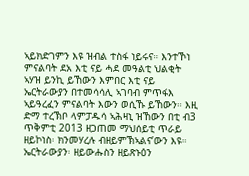ኣይክድገምን እዩ ዝብል ተስፋ ነይሩና። እንተኾነ ምናልባት ደአ እቲ ናይ ሓደ መዓልቲ ህልቂት ኣሃዝ ይንኪ ይኸውን እምበር እቲ ናይ ኤርትራውያን በተመሳሳሊ ኣገባብ ምጥፋእ ኣይዓረፈን ምናልባት እውን ወሲኹ ይኸውን። እዚ ድማ ተረኽቦ ላምፓዱሳ ኣሕዛኒ ዝኸውን በቲ ብ3 ጥቅምቲ 2013 ዘጋጠመ ማህሰይቲ ጥራይ ዘይኮነስ፡ ክንመሃረሉ ብዘይምኽኣልና’ውን እዩ። ኤርትራውያን፡ ዘይውሑስን ዘይጽኑዕን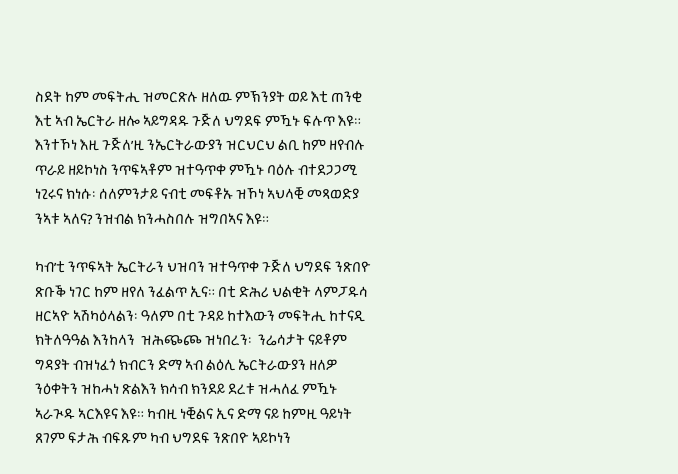ስደት ከም መፍትሒ ዝመርጽሉ ዘለዉ ምኽንያት ወይ እቲ ጠንቂ እቲ ኣብ ኤርትራ ዘሎ ኣይግዳዱ ጉጅለ ህግደፍ ምዃኑ ፍሉጥ እዩ። እንተኾነ እዚ ጉጅለ’ዚ ንኤርትራውያን ዝርህርህ ልቢ ከም ዘየብሉ ጥራይ ዘይኮነስ ንጥፍኣቶም ዝተዓጥቀ ምዃኑ ባዕሉ ብተደጋጋሚ ነጊሩና ክነሱ፡ ሰለምንታይ ናብቲ መፍቶኡ ዝኾነ ኣህላቒ መጻወድያ ንኣቱ ኣለና? ንዝብል ክንሓስበሉ ዝግበኣና እዩ።

ካብ’ቲ ንጥፍኣት ኤርትራን ህዝባን ዝተዓጥቀ ጉጅለ ህግደፍ ንጽበዮ ጽቡቕ ነገር ከም ዘየለ ንፈልጥ ኢና። በቲ ድሕሪ ህልቂት ላምፓዱሳ ዘርኣዮ ኣሽካዕላልን፡ ዓለም በቲ ጉዳይ ከተእውን መፍትሒ ከተናዲ ክትለዓዓል እንከላን  ዝሕጭጮ ዝነበረን፡  ንሬሳታት ናይቶም ግዳያት ብዝነፈጎ ክብርን ድማ ኣብ ልዕሊ ኤርትራውያን ዘለዎ ንዕቀትን ዝከሓነ ጽልእን ክሳብ ክንደይ ደረቱ ዝሓለፈ ምዃኑ ኣራጒዱ ኣርእዩና እዩ። ካብዚ ነቒልና ኢና ድማ ናይ ከምዚ ዓይነት ጸገም ፍታሕ ብፍጹም ካብ ህግደፍ ንጽበዮ ኣይኮነን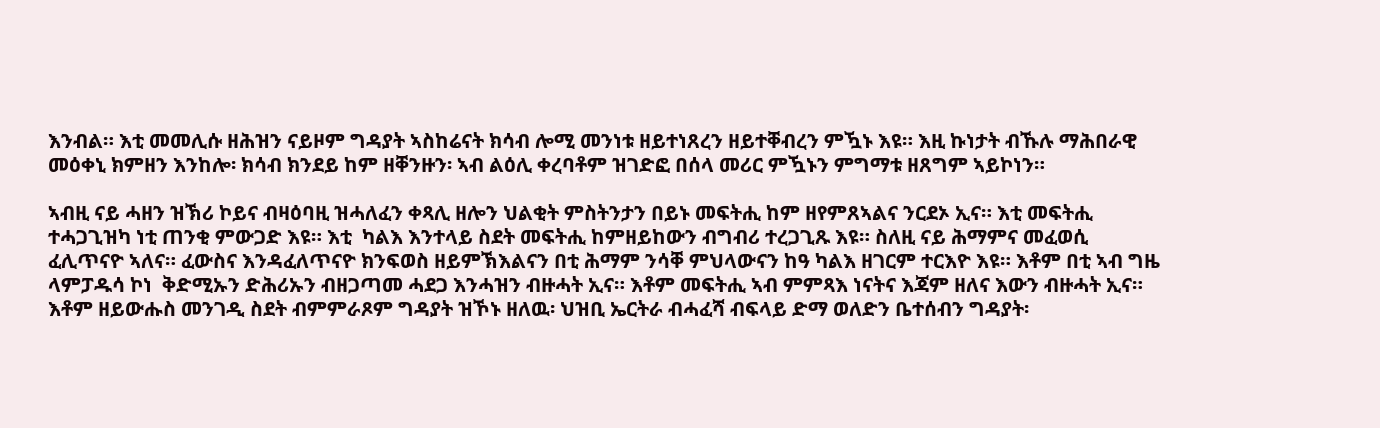እንብል። እቲ መመሊሱ ዘሕዝን ናይዞም ግዳያት ኣስከሬናት ክሳብ ሎሚ መንነቱ ዘይተነጸረን ዘይተቐብረን ምዃኑ እዩ። እዚ ኩነታት ብኹሉ ማሕበራዊ መዕቀኒ ክምዘን እንከሎ፡ ክሳብ ክንደይ ከም ዘቐንዙን፡ ኣብ ልዕሊ ቀረባቶም ዝገድፎ በሰላ መሪር ምዃኑን ምግማቱ ዘጸግም ኣይኮነን።

ኣብዚ ናይ ሓዘን ዝኽሪ ኮይና ብዛዕባዚ ዝሓለፈን ቀጻሊ ዘሎን ህልቂት ምስትንታን በይኑ መፍትሒ ከም ዘየምጸኣልና ንርደኦ ኢና። እቲ መፍትሒ ተሓጋጊዝካ ነቲ ጠንቂ ምውጋድ እዩ። እቲ  ካልእ እንተላይ ስደት መፍትሒ ከምዘይከውን ብግብሪ ተረጋጊጹ እዩ። ስለዚ ናይ ሕማምና መፈወሲ ፈሊጥናዮ ኣለና። ፈውስና እንዳፈለጥናዮ ክንፍወስ ዘይምኽእልናን በቲ ሕማም ንሳቐ ምህላውናን ከዓ ካልእ ዘገርም ተርእዮ እዩ። እቶም በቲ ኣብ ግዜ ላምፓዱሳ ኮነ  ቅድሚኡን ድሕሪኡን ብዘጋጣመ ሓደጋ እንሓዝን ብዙሓት ኢና። እቶም መፍትሒ ኣብ ምምጻእ ነናትና እጃም ዘለና እውን ብዙሓት ኢና። እቶም ዘይውሑስ መንገዲ ስደት ብምምራጾም ግዳያት ዝኾኑ ዘለዉ፡ ህዝቢ ኤርትራ ብሓፈሻ ብፍላይ ድማ ወለድን ቤተሰብን ግዳያት፡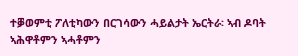ተቓወምቲ ፖለቲካውን በርገሳውን ሓይልታት ኤርትራ፡ ኣብ ዶባት ኣሕዋቶምን ኣሓቶምን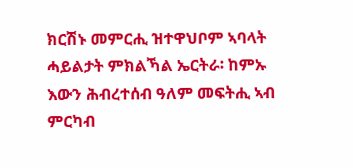ክርሽኑ መምርሒ ዝተዋህቦም ኣባላት ሓይልታት ምክልኻል ኤርትራ፡ ከምኡ እውን ሕብረተሰብ ዓለም መፍትሒ ኣብ ምርካብ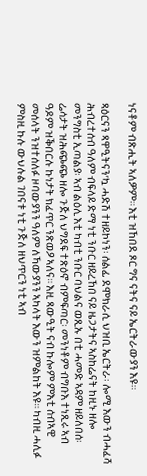ነናቶም ብጽሒት ኣለዎም። እቲ ዝኸበደ ጾር ግና ናትና ናይ ኤርትራውያን እዩ።

ጻዕርናን ጻዋዒትናን’ኳ ሓድሽ ተዘይኮነን፡ ሰልፊ ደሞክራሲ ህዝቢ ኤርትራ፡ ሎሚ እውን ብሓፈሻ ሕብረተሰብ ዓለም ብፍላይ ድማ ነቲ ንቡር ዘይረኸበ ናይ ዜጋታትና ኣስከሬናት ከዚኑ ዘሎ መንግስቲ ኢጣልያ፡ ኣብ ልዕሊ እቲ ካብቲ ንቡር ባህልና ወጺኡ በቲ ሓመድ ኣዳም ዘይለበሰ፡ ሬሳታት ዝሕጭጭ ዘሎ ጉጅለ ህግደፍ ተጽዕኖ ብምፍጣር፡ መንነቶም ብግቡእ ተነጺሩ ኣብ ዓዶም ዝቕበርሉ ኩነታት ክፈጥር ንጽወዖ ኣለና። እዚ ጻውዒት ናብ ኩሎም ምእቲ ሰብኣዊ መሰላት ንዝተሰለፉ ዞባውያንን ዓለም ለኻውያንን ኣካላት እውን ዝምልከት እዩ። ካብዚ ሓሊፉ ምስዚ ኩሉ ውህሉል ገበናቱ ነቲ ጉጅለ ዘህጥርን ነቲ ኣብ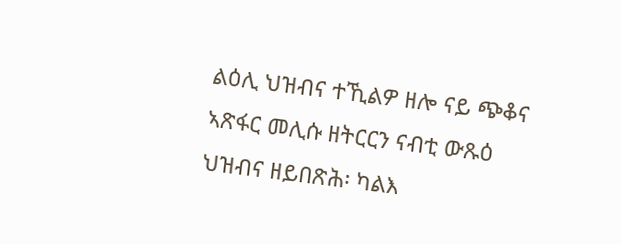ልዕሊ ህዝብና ተኺልዎ ዘሎ ናይ ጭቆና ኣጽፋር መሊሱ ዘትርርን ናብቲ ውጹዕ ህዝብና ዘይበጽሕ፡ ካልእ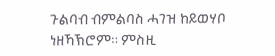ጉልባብ ብምልባስ ሓገዝ ከይወሃቦ ነዘኻኽሮም። ምስዚ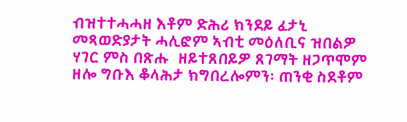ብዝተተሓሓዘ እቶም ድሕሪ ክንደይ ፈታኒ መጻወድያታት ሓሊፎም ኣብቲ መዕለቢና ዝበልዎ ሃገር ምስ በጽሑ  ዘይተጸበይዎ ጸገማት ዘጋጥሞም ዘሎ ግቡእ ቆላሕታ ክግበረሎምን፡ ጠንቂ ስደቶም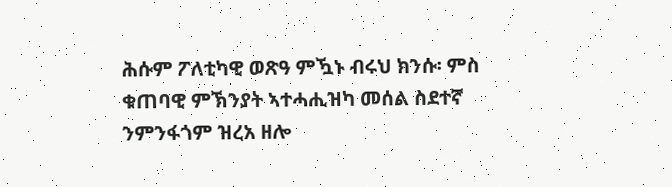ሕሱም ፖለቲካዊ ወጽዓ ምዃኑ ብሩህ ክንሱ፡ ምስ ቁጠባዊ ምኽንያት ኣተሓሒዝካ መሰል ስደተኛ ንምንፋጎም ዝረአ ዘሎ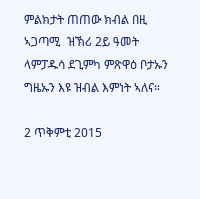ምልክታት ጠጠው ክብል በዚ ኣጋጣሚ  ዝኽሪ 2ይ ዓመት ላምፓዱሳ ደጊምካ ምጽዋዕ ቦታኡን ግዜኡን እዩ ዝብል እምነት ኣለና።

2 ጥቅምቲ 2015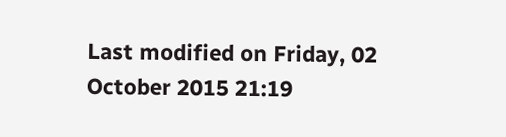Last modified on Friday, 02 October 2015 21:19